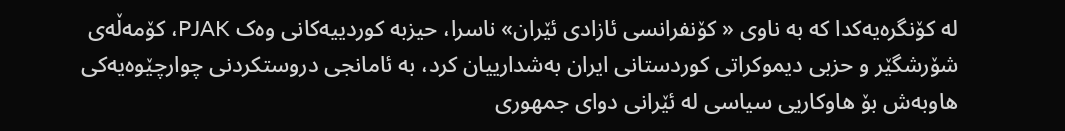لە کۆنگرەیەکدا کە بە ناوی « کۆنفرانسی ئازادی ئێران» ناسرا، حیزبە کوردییەکانی وەک PJAK، کۆمەڵەی شۆرشگێر و حزبی دیموکراتی کوردستانی ایران بەشدارییان کرد، بە ئامانجی دروستکردنی چوارچێوەیەکی هاوبەش بۆ هاوکاریی سیاسی لە ئێرانی دوای جمهوری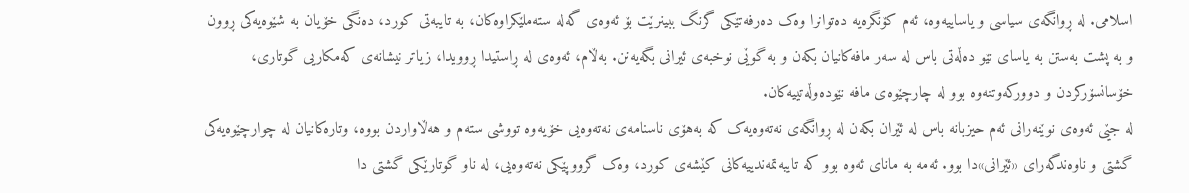اسلامی. لە ڕوانگەی سیاسی و یاساییەوە، ئەم کۆنگرەیە دەتوانرا وەک دەرفەتێکی گرنگ ببینرێت بۆ ئەوەی گەلە ستەملێکراوەکان، بە تایبەتی کورد، دەنگی خۆیان بە شێوەیەکی ڕوون و بە پشت بەستن بە یاسای نێو دەڵەتی باس لە سەر مافەکانیان بکەن و بە گوێی نوخبەی ئیرانی بگەیەنن. بەڵام، ئەوەی لە ڕاستیدا ڕوویدا، زیاتر نیشانەی کەمکاریی گوتاری، خۆسانسۆرکردن و دوورکەوتنەوە بوو لە چارچێوەی مافە نێودەوڵەتییەکان.
لە جێی ئەوەی نوێنەرانی ئەم حیزبانە باس لە ئێران بکەن لە ڕوانگەی نەتەوەیەک کە بەهۆی ناسنامەی نەتەوەیی خۆیەوە تووشی ستەم و هەڵاواردن بووە، وتارەکانیان لە چوارچێوەیەکی گشتی و ناوەندگەرای «ئێرانی»دا بوو. ئەمە بە مانای ئەوە بوو کە تایبەتمەندییەکانی کێشەی کورد، وەک گرووپێکی نەتەوەیی، لە ناو گوتارێکی گشتی دا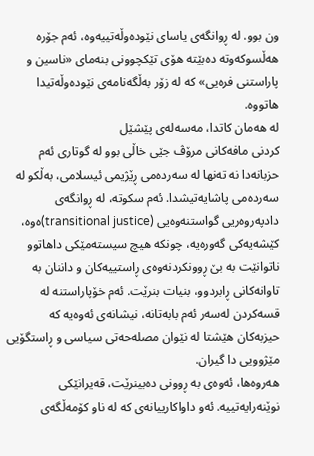ون بوو. لە ڕوانگەی یاسای نێودەوڵەتییەوە، ئەم جۆرە هەڵسوکەوتە دەبێتە هۆی تێکچوونی بنەمای «ناسین و پاراستنی فرەیی» کە لە زۆر بەڵگەنامەی نێودەوڵەتیدا هاتووە.
لە هەمان کاتدا، مەسەلەی پێشێل
کردنی مافەکانی مرۆڤ جێی خاڵی بوو لە گوتاری ئەم حزبانەدا نە تەنها لە سەردەمی ڕێژیمی ئیسلامی، بەڵکو لە سەردەمی پاشایەتیشدا. ئەم سکوتە، لە ڕوانگەی دادپەروەریی گواستنەوەیی (transitional justice)ەوە، کێشەیەکی گەورەیە، چونکە هیچ سیستەمێکی داهاتوو ناتوانێت بە بێ ڕوونکردنەوەی ڕاستییەکان و داننان بە تاوانەکانی ڕابردوو، بنیات بنرێت. ئەم خۆپاراستنە لە قسەکردن لەسەر ئەم بابەتانە، نیشانەی ئەوەیە کە حیزبەکان هێشتا لە نێوان مصلەحەتی سیاسی و ڕاستگۆیی مێژوویی دا گیران.
هەروەها، ئەوەی بە ڕوونی دەبینرێت، قەیرانێکی نوێنەرایەتییە. ئەو داواکارییانەی کە لە ناو کۆمەڵگەی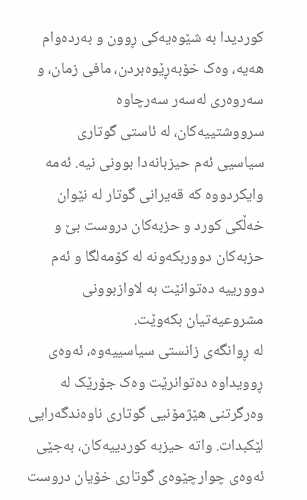کوردیدا بە شێوەیەکی ڕوون و بەردەوام هەیە، وەک خۆبەڕێوەبردن، مافی زمان، و سەروەری لەسەر سەرچاوە سرووشتییەکان، لە ئاستی گوتاری سیاسیی ئەم حیزبانەدا بوونی نیە. ئەمە وایکردووە کە قەیرانی گوتار لە نێوان خەڵکی کورد و حزبەکان دروست بێ و حزبەکان دووربکەونە لە کۆمەلگا و ئەم دوورییە دەتوانێت بە لاوازبوونی مشروعیەتیان بکەوێت.
لە ڕوانگەی زانستی سیاسییەوە، ئەوەی ڕوویداوە دەتوانرێت وەک جۆرێک لە وەرگرتنی هێژمۆنیی گوتاری ناوەندگەرایی لێکبدات. واتە حیزبە کوردییەکان، بەجێی ئەوەی چوارچێوەی گوتاری خۆیان دروست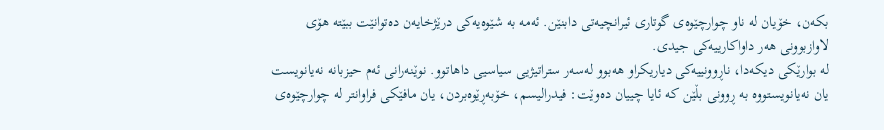بکەن، خۆیان لە ناو چوارچێوەی گوتاری ئیرانچیەتی دابنێن. ئەمە بە شێوەیەکی درێژخایەن دەتوانێت ببێتە هۆی لاوازبوونی هەر داواکارییەکی جیدی.
لە بوارێکی دیکەدا، ناڕوونییەکی دیاریکراو هەبوو لەسەر ستراتیژیی سیاسیی داهاتوو. نوێنەرانی ئەم حیزبانە نەیانویست یان نەیانویستووە بە ڕوونی بڵێن کە ئایا چییان دەوێت: فیدرالیسم، خۆبەڕێوەبردن، یان مافێکی فراوانتر لە چوارچێوەی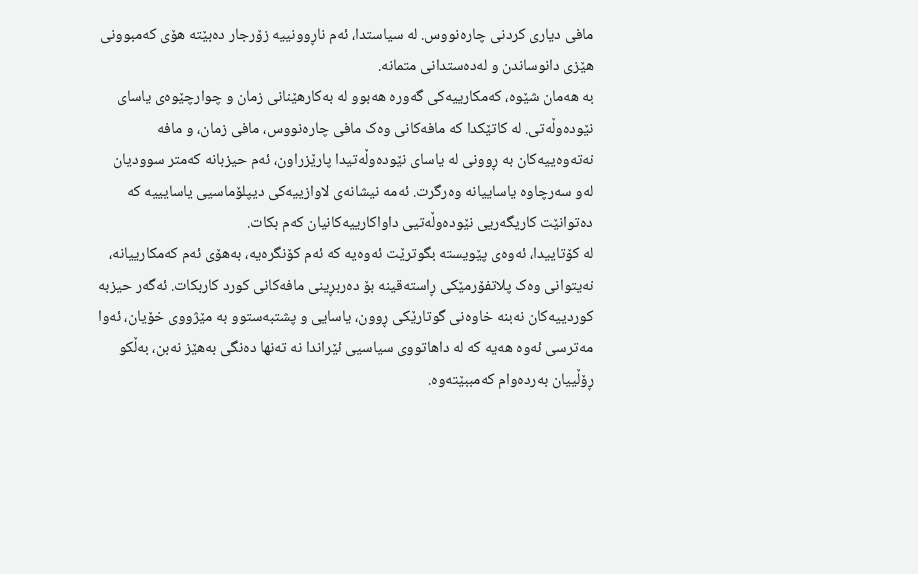مافی دیاری کردنی چارەنووس. لە سیاستدا، ئەم ناڕوونییە زۆرجار دەبێتە هۆی کەمبوونی هێزی دانوساندن و لەدەستدانی متمانە.
بە هەمان شێوە، کەمکارییەکی گەورە هەبوو لە بەکارهێنانی زمان و چوارچێوەی یاسای نێودەوڵەتی. لە کاتێکدا کە مافەکانی وەک مافی چارەنووس، مافی زمان، و مافە نەتەوەییەکان بە ڕوونی لە یاسای نێودەوڵەتیدا پارێزراون، ئەم حیزبانە کەمتر سوودیان لەو سەرچاوە یاساییانە وەرگرت. ئەمە نیشانەی لاوازییەکی دیپلۆماسیی یاسایییە کە دەتوانێت کاریگەریی نێودەوڵەتیی داواکارییەکانیان کەم بکات.
لە کۆتاییدا، ئەوەی پێویستە بگوترێت ئەوەیە کە ئەم کۆنگرەیە، بەهۆی ئەم کەمکارییانە، نەیتوانی وەک پلاتفۆرمێکی ڕاستەقینە بۆ دەربڕینی مافەکانی کورد کاربکات. ئەگەر حیزبە کوردییەکان نەبنە خاوەنی گوتارێکی ڕوون، یاسایی و پشتبەستوو بە مێژووی خۆیان، ئەوا مەترسی ئەوە هەیە کە لە داهاتووی سیاسیی ئێراندا نە تەنها دەنگی بەهێز نەبن، بەڵکو ڕۆڵییان بەردەوام کەمببێتەوە.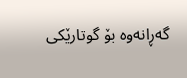گەڕانەوە بۆ گوتارێکی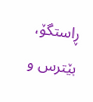ڕاستگۆ، بێترس و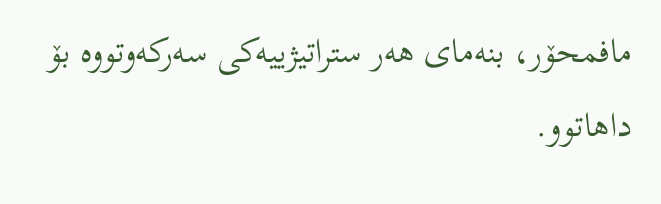مافمحۆر، بنەمای هەر ستراتیژییەکی سەرکەوتووە بۆ داهاتوو.